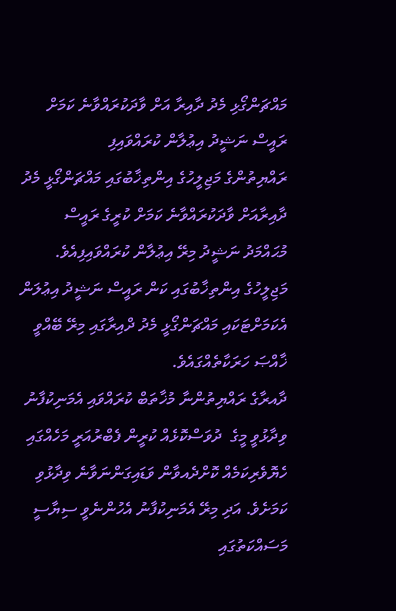މައްޗަންގޯޅި މެދު ދާއިރާ އަށް ވާދަކުރައްވާނެ ކަމަށް ރައީސް ނަޝީދު އިޢުލާން ކުރައްވައިފި
ރައްޔިތުންގެ މަޖިލީހުގެ އިންތިޚާބުގައި މައްޗަންގޯޅީ މެދު ދާއިރާއަށް ވާދަކުރައްވާނެ ކަމަށް ކުރީގެ ރައީސް މުޙައްމަދު ނަޝީދު މިރޭ އިޢުލާން ކުރައްވައިފިއެވެ. މަޖިލީހުގެ އިންތިޚާބުގައި ކަން ރައީސް ނަޝީދު އިޢުލަން އެކަމަށްޓަކައި މައްޗަންގޯޅީ މެދު ދްއިރާގައި މިރޭ ބޭއްވީ ޚާއްޞަ ހަރަކާތެއްގައެވެ.
ދާއރާގެ ރައްޔިތުންނާ މުޚާތަބް ކުރައްވައި އެމަނިކުފާނު ވިދާޅުވީ މީގެ  ދުވަސްކޮޅެއް ކުރީން ފެބްރުއަރީ މަހެއްގައި ހެޔޮވެރިކަމެއް ކޮށްދެއވާން ވަޑައިގަންނަވާނެ ވިދާޅުވި ކަމަށެވެ. އަދި މިރޭ އެމަނިކުފާނު އެހުންނެވީ ސިޔާސީ މަސައްކަތުގައި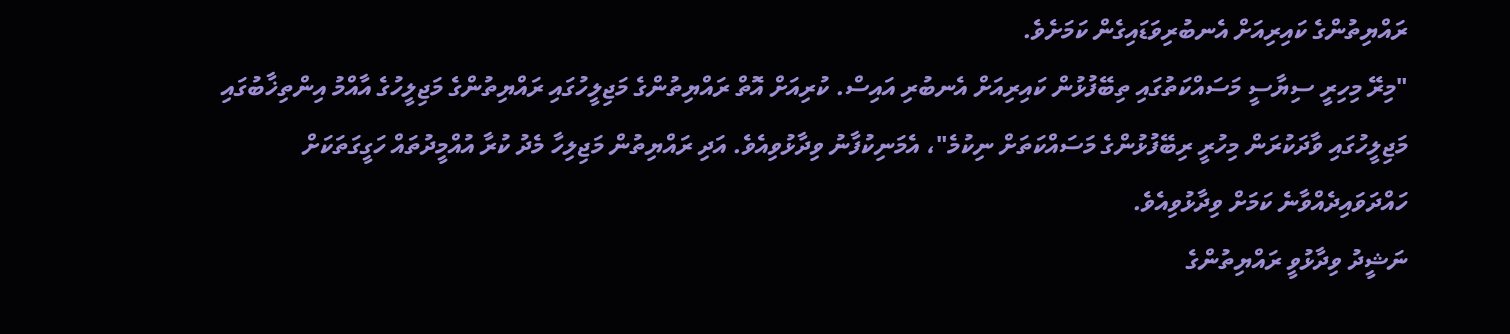ރައްޔިތުންގެ ކައިރިއަށް އެނބުރިވަޑައިގެން ކަމަށެވެ.
"މިރޭ މިހިރީ ސިޔާސީ މަސައްކަތުގައި ތިބޭފުޅުން ކައިރިއަށް އެނބުރި އައިސް. ކުރިއަށް އޮތް ރައްޔިތުންގެ މަޖިލީހުގައި ރައްޔިތުންގެ މަޖިލީހުގެ އާއްމު އިންތިޚާބުގައި މަޖިލީހުގައި ވާދަކުރަން މިހުރީ ރިބޭފުޅުންގެ މަސައްކަތަށް ނިކުމެ"، އެމަނިކުފާނު ވިދާޅުވިއެވެ. އަދި ރައްޔިތުން މަޖިލިހާ މެދު ކުރާ އުއްމީދުތައް ހަގީގަތަކަށް ހައްދަވައިދެއްވާނެ ކަމަށް ވިދާޅުވިއެވެ.
ނަޝީދު ވިދާޅުވީ ރައްޔިތުންގެ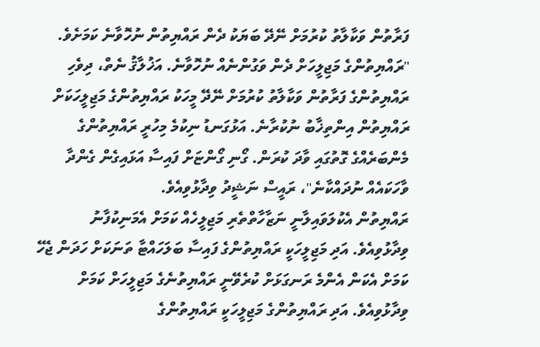ފަރާތުން ވަކާލާތު ކުރުމަށް ނޭދޭ ބަޔަކު ދެން ރައްޔިތުން ނުހޮވާނެ ކަމަށެވެ. "ރައްޔިތުންގެ މަޖިލީހަށް ދެން ވަގުންނެއް ނުހޮވާނެ. އަޚުލާޤު ނެތް، ދިވެހި ރައްޔިތުންގެ ފަރާތުން ވަކާލާތު ކުރުމަށް ނޭދޭ މީހަކު ރައްޔިތުންގެ މަޖިލީހަކަށް ރައްޔިތުން އިންތިޚާބު ނުކުރާނެ. އަޅުގަނޑު ނިކުމެ މިހުރީ ރައްޔިތުންގެ މެންބަރެއްގެ ގޮތުގައި ވާދަ ކުރަން. ގޯނި ގޯންޏަށް ފައިސާ އަޅައިގެން ގެންދާ ވާހަކައެއް ނުދައްކާނެ"، ރައީސް ނަޝީދު ވިދާޅުވިއެވެ.
ރައްޔިތުން އެކުލަވައިލާނީ ނަޒާހާތްތެރި މަޖިލީހެއް ކަމަށް އެމަނިކުފާނު ވިދާޅުވިއެވެ. އަދި މަޖިލީހަކީ ރައްޔިތުންގެ ފައިސާ ބަލަހައްޓާ ތަނަކަށް ހަދަން ޖެހޭ ކަމަށް އެކަން އެންމެ ރަނގަޅަށް ކުރެވޭނީ ރައްޔިތުނެގެ މަޖިލީހަށް ކަމަށް ވިދާޅުވިއެވެ. އަދި ރައްޔިތުންގެ މަޖިލީހަކީ ރައްޔިތުންގެ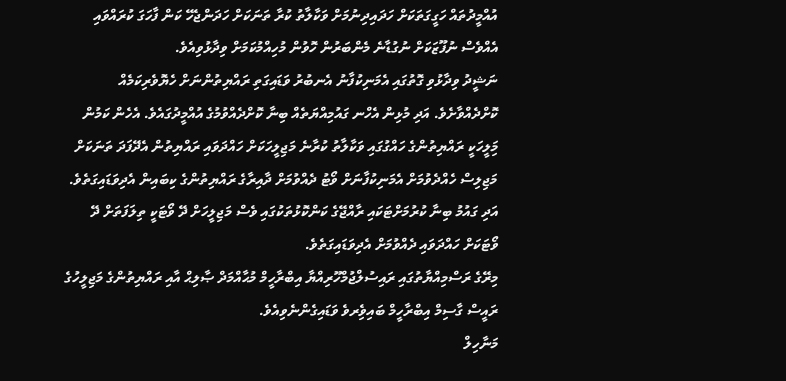އުއްމީދުތައް ހަގީގަތަކަށް ހަދައިދިނުމަށް ވަކާލާތު ކުރާ ތަނަކަށް ހަދަންޖެހޭ ކަން ފާހަގަ ކުރައްވައި އެއްވެސް ނުފޫޒަކަށް ނުގުޑާނެ މެންބަރުން ހޮވުން މުހިއްމުކަމަށް ވިދާޅުވިއެވެ.
ނަޝީދު ވިދާޅުވި ގޮތުގައި އެމަނިކުފާނު އެނބުރު ވަޑައިގަތި ރައްޔިތުންނަށް ހެޔޮވެރިކަމެއް ކޮށްދެއްވާށެވެ. އަދި މުޅިން އެހްނ ގައުމިއްޔަތެއް ބިނާ ކޮށްދެއްވުމުގެ އުއްމީދުގައެވެ. އެހެން ކަމުން މަިލީހަކީ ރައްޔިތުންގެ ހައްގުގައި ވަކާލާތު ކުރާނެ މަޖިލީހަކަށް ހައްދަވައި ރައްޔިތުން އެދޭފަދަ ތަނަކަށް މަޖިލިސް ހެއްދެވުމަށް އެމަނިކުފާނަށް ވޯޓު ދެއްވުމަށް ދާއިރާގެ ރައްޔިތުންގެ ކިބައިން އެދިވަޑައިގަތެވެ. އަދި ގައުމު ބިނާ ކުރުމަށްޓަކައި ރާއްޖޭގެ ކަންކޮޅުތަކުގައި ވެސް މަޖިލީހަށް ދޭ ވޯޓަކީ ތިލަފަތަށް ދޭ ވޯޓަކަށް ހައްދަވައި ދެއްވުމަށް އެދިވަޑައިގަތެވެ.
މިރޭގެ ރަސްމިއްޔާތުގައި ރައިސުލްޖުމްހޫރިއްޔާ އިބްރާހީމް މުޙާއްމަދް ޞާލިޙް އާއި ރައްޔިތުންގެ މަޖިލީހުގެ ރައީސް ގާސިމް އިބްރާހީމް ބައިވެިރވެ ވަޑައިގެންނެވިއެވެ.
މަނާހިލް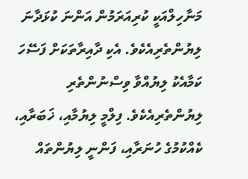މަނާހިލްއަކީ ކުރިއަރަމުން އަންނަ ކުޅަދާނަ ލިޔުންތެރިއެކެވެ. އެކި ދާއިރާތަކަށް ފަސޭހަ ކަމާއެކު ލިޔުއްވާ ވިސްނުންތެރި ލިޔުންތެރިއެކެވެ. ފިލްމީ ލިޔުމާއި، ޚަބަރާއި، ކެއްކުމުގެ ހުނަރާއި، ފަންނީ ލިޔުންތައް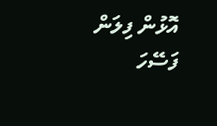އޮޅުން ފިލަން ފަސޭހަ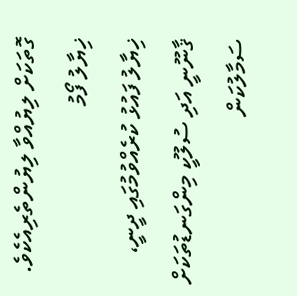ގޮތަކަށް ލިޔުއްވާ ލިޔުންތެރިއެކެވެ.
ޚިޔާލު ފޯމު
ޚިޔާލު ފައުޅު ކުރެއްވުމުގައި ދީނީ، ޤާނޫނީ އަދި ސުލޫކީ މިންގަނޑުތަކަށް ސަމާލުކަން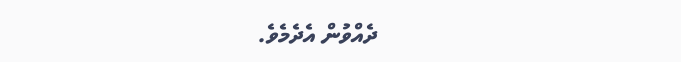ދެއްވުން އެދެމެވެ.